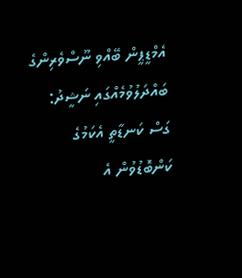އެމްޑީޕީން ބޭއްވި ނޫސްވެރިންގެ ބައްދަލުވުމެއްގައި ނަޝީދު: ގަސް ކަނޑާތީ އެކަމުގެ ކަންބޮޑުވުން އެ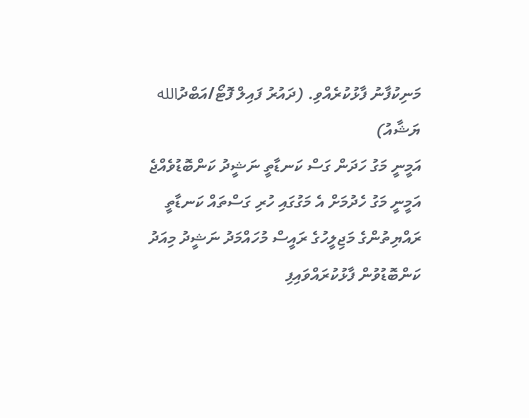މަނިކުފާނު ފާޅުކުރެއްވި. (ދައުރު ފައިލް ފޮޓޯ/އަބްދުالله ޔަޝާއު)
އަމީނީ މަގު ހަދަން ގަސް ކަނޑާތީ ނަޝީދު ކަންބޮޑުވެއްޖެ
އަމީނީ މަގު ހެދުމަށް އެ މަގުގައި ހުރި ގަސްތައް ކަނޑާތީ ރައްޔިތުންގެ މަޖިލީހުގެ ރައީސް މުހައްމަދު ނަޝީދު މިއަދު ކަންބޮޑުވުން ފާޅުކުރައްވައިފި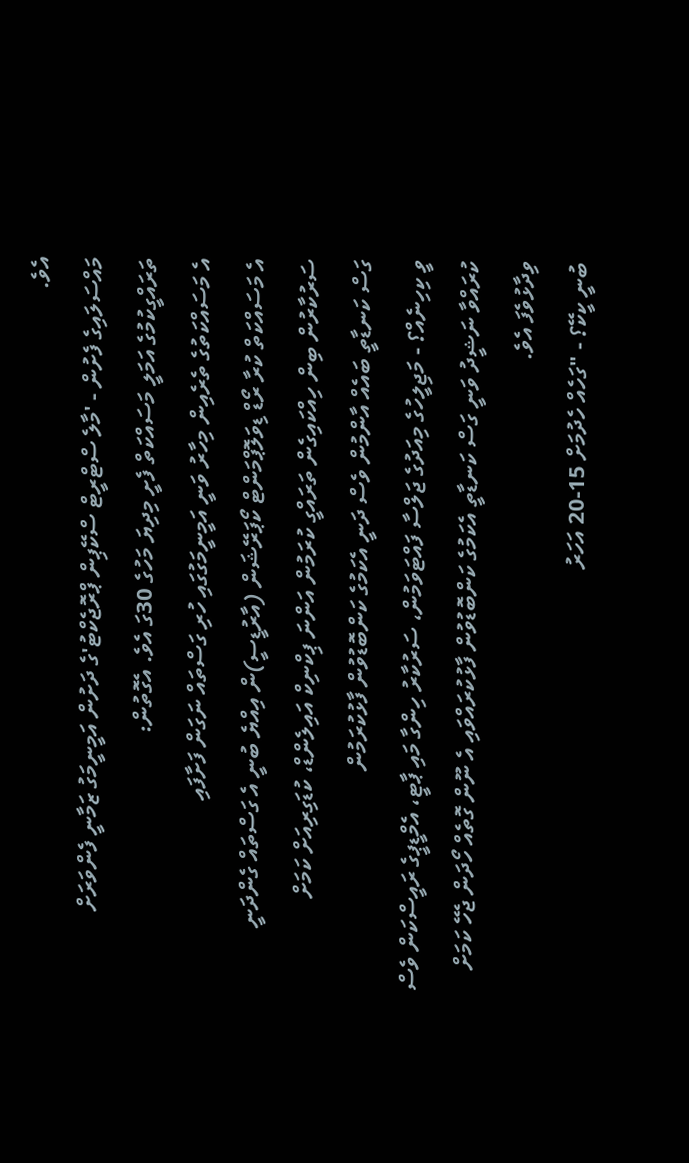އެވެ.
މައްސަލައިގެ ފެށުން - 'މާލެ ސްޓްރީޓް ސްކޭޕިން ޕްރޮޖެކްޓު'ގެ ދަށުން އަމީނީމަގު ޒަމާނީ ފެންވަރަށް ތަރައްގީކުމުގެ އަމަލީ މަސައްކަތް ފެށީ މިދިޔަ މަހުގެ 30ގަ އެވެ. އެގޮތުން:
އެ މަސައްކަތުގެ ތެރެއިން މިހާރު ވަނީ އަމީނީމަގުގައި ހުރި ގަސްތައް ނަގަން ފަށާފައި
އެ މަސައްކަތް ކުރާ ރޯޑް ޑިވަލޮޕްމަންޓް ކޯޕަރޭޝަން (އާރުޑީސީ)ން އިއްޔެ ބުނީ އެ ގަސްތައް ގެންދަނީ ސަރުކާރުން ބިން ހިއްކައިގެން ތަރައްގީ ކުރަމުން އަންނަ ޕިކްނިކް އައިލެންޑް، ކުޑަގިރިއަށް ކަމަށް
ގަސް ކަނޑާތީ ބައެއް އާންމުން ވެސް ދަނީ އެކަމުގެ ކަންބޮޑުވުން ފާޅުކުރަމުން
ވީ ކިހިނެއް؟ - މަޖިލީހުގެ މިއަދުގެ ޖަލްސާ ފައްޓަވަމުން، ސަރުކާރު ހިންގާ މައި ޕާޓީ، އެމްޑީޕީގެ ރައީސްކަން ވެސް ކުރައްވާ ނަޝީދު ވަނީ ގަސް ކަނޑާތީ އެކަމުގެ ކަންބޮޑުވުން ފާޅުކުރައްވައި އެ ނޫން ގޮތެއް ހޯދަން ޖެހޭ ކަމަށް ވިދާޅުވެފަ އެވެ.
ބުނީ ކީކޭ؟ - "ގަހެއް ހެދުމަށް 15-20 އަހަރު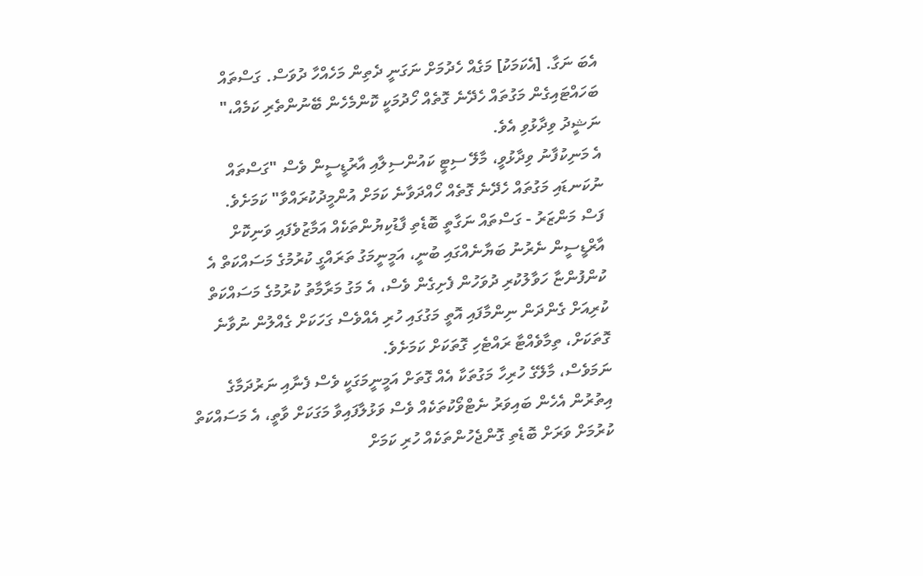އެބަ ނަގާ. [އެކަމަކު] މަގެއް ހެދުމަށް ނަގަނީ ދެތިން މަހެއްހާ ދުވަސް. ގަސްތައް ބަހައްޓައިގެން މަގުތައް ހެދޭނެ ގޮތެއް ހޯދުމަކީ ކޮންމެހެން ބޭނުންތެރި ކަމެއް،" ނަޝީދު ވިދާޅުވި އެވެ.
އެ މަނިކުފާނު ވިދާޅުވީ، މާލޭ ސިޓީ ކައުންސިލާއި އާރުޑީސީން ވެސް "ގަސްތައް ނުކަނޑައި މަގުތައް ހެދޭނެ ގޮތެއް ހޯއްދަވާނެ ކަމަށް އުންމީދުކުރައްވާ" ކަމަށެވެ.
ފަސް މަންޒަރު - ގަސްތައް ނަގާތީ ބޮޑެތި ފާޑުކިޔުންތަކެއް އަމާޒުވެފައި ވަނިކޮށް އާރްޑީސީން ނެރުނު ބަޔާނެއްގައި ބުނީ، އަމީނީމަގު ތަރައްގީ ކުރުމުގެ މަސައްކަތް އެ ކުންފުންޏާ ހަވާލުކުރި ދުވަހުން ފެށިގެން ވެސް، އެ މަގު މަރާމާތު ކުރުމުގެ މަސައްކަތް ކުރިއަށް ގެންދަން ނިންމާފައި އޮތީ މަގުގައި ހުރި އެއްވެސް ގަހަކަށް ގެއްލުން ނުވާނެ ގޮތަކަށް، ތިމާވެއްޓާ ރައްޓެހި ގޮތަކަށް ކަމަށެވެ.
ނަމަވެސް، މާލޭގެ ހުރިހާ މަގުތަކާ އެއް ގޮތަށް އަމީނީމަގަކީ ވެސް ފެނާއި ނަރުދަމާގެ އިތުރުން އެހެން ބައިވަރު ނެޓްވޯކުތަކެއް ވެސް ވަޅުލާފައިވާ މަގަކަށް ވާތީ، އެ މަސައްކަތް ކުރުމަށް ވަރަށް ބޮޑެތި ގޮންޖެހުންތަކެއް ހުރި ކަމަށް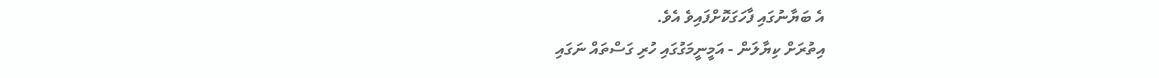އެ ބަޔާނުގައި ފާހަގަކޮށްފައިވެ އެވެ.
އިތުރަށް ކިޔާލަން - އަމީނީމަގުގައި ހުރި ގަސްތައް ނަގައި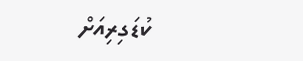ކުޑަގިރިއަށް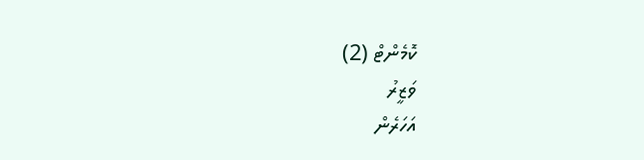ކޮމެންޓް (2)
ވަޒީރު
އަހަރެން